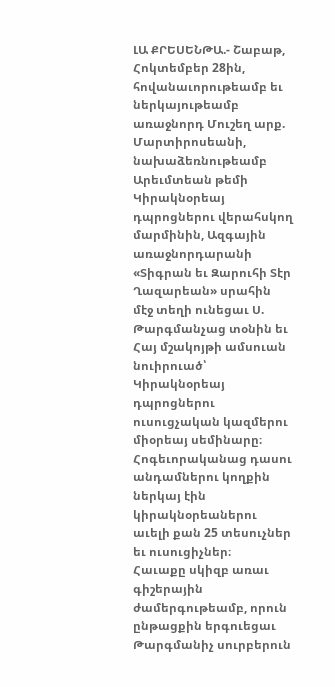ԼԱ ՔՐԵՍԵՆԹԱ.- Շաբաթ, Հոկտեմբեր 28ին, հովանաւորութեամբ եւ ներկայութեամբ առաջնորդ Մուշեղ արք. Մարտիրոսեանի, նախաձեռնութեամբ Արեւմտեան թեմի Կիրակնօրեայ դպրոցներու վերահսկող մարմինին, Ազգային առաջնորդարանի «Տիգրան եւ Զարուհի Տէր Ղազարեան» սրահին մէջ տեղի ունեցաւ Ս. Թարգմանչաց տօնին եւ Հայ մշակոյթի ամսուան նուիրուած՝ Կիրակնօրեայ դպրոցներու ուսուցչական կազմերու միօրեայ սեմինարը։ Հոգեւորականաց դասու անդամներու կողքին ներկայ էին կիրակնօրեաներու աւելի քան 25 տեսուչներ եւ ուսուցիչներ։
Հաւաքը սկիզբ առաւ գիշերային ժամերգութեամբ, որուն ընթացքին երգուեցաւ Թարգմանիչ սուրբերուն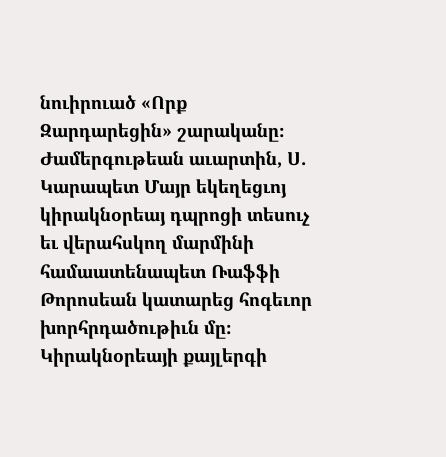նուիրուած «Որք Զարդարեցին» շարականը։ Ժամերգութեան աւարտին, Ս. Կարապետ Մայր եկեղեցւոյ կիրակնօրեայ դպրոցի տեսուչ եւ վերահսկող մարմինի համաատենապետ Ռաֆֆի Թորոսեան կատարեց հոգեւոր խորհրդածութիւն մը։
Կիրակնօրեայի քայլերգի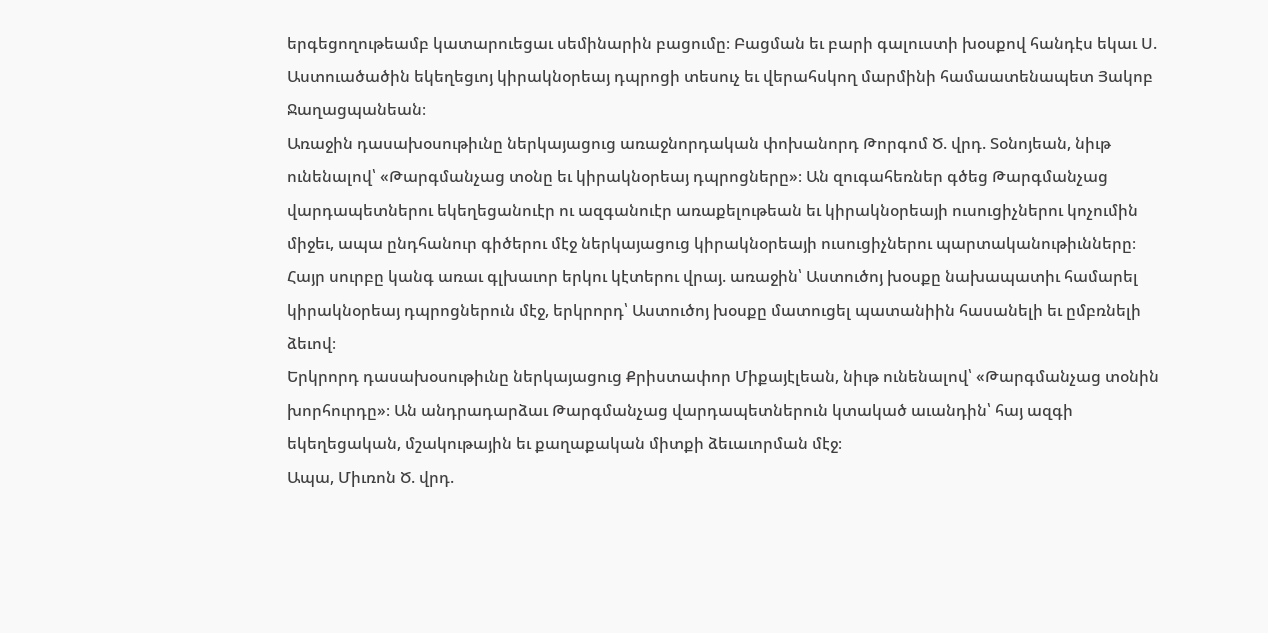երգեցողութեամբ կատարուեցաւ սեմինարին բացումը։ Բացման եւ բարի գալուստի խօսքով հանդէս եկաւ Ս. Աստուածածին եկեղեցւոյ կիրակնօրեայ դպրոցի տեսուչ եւ վերահսկող մարմինի համաատենապետ Յակոբ Ջաղացպանեան։
Առաջին դասախօսութիւնը ներկայացուց առաջնորդական փոխանորդ Թորգոմ Ծ. վրդ. Տօնոյեան, նիւթ ունենալով՝ «Թարգմանչաց տօնը եւ կիրակնօրեայ դպրոցները»։ Ան զուգահեռներ գծեց Թարգմանչաց վարդապետներու եկեղեցանուէր ու ազգանուէր առաքելութեան եւ կիրակնօրեայի ուսուցիչներու կոչումին միջեւ, ապա ընդհանուր գիծերու մէջ ներկայացուց կիրակնօրեայի ուսուցիչներու պարտականութիւնները։ Հայր սուրբը կանգ առաւ գլխաւոր երկու կէտերու վրայ. առաջին՝ Աստուծոյ խօսքը նախապատիւ համարել կիրակնօրեայ դպրոցներուն մէջ, երկրորդ՝ Աստուծոյ խօսքը մատուցել պատանիին հասանելի եւ ըմբռնելի ձեւով։
Երկրորդ դասախօսութիւնը ներկայացուց Քրիստափոր Միքայէլեան, նիւթ ունենալով՝ «Թարգմանչաց տօնին խորհուրդը»։ Ան անդրադարձաւ Թարգմանչաց վարդապետներուն կտակած աւանդին՝ հայ ազգի եկեղեցական, մշակութային եւ քաղաքական միտքի ձեւաւորման մէջ։
Ապա, Միւռոն Ծ. վրդ.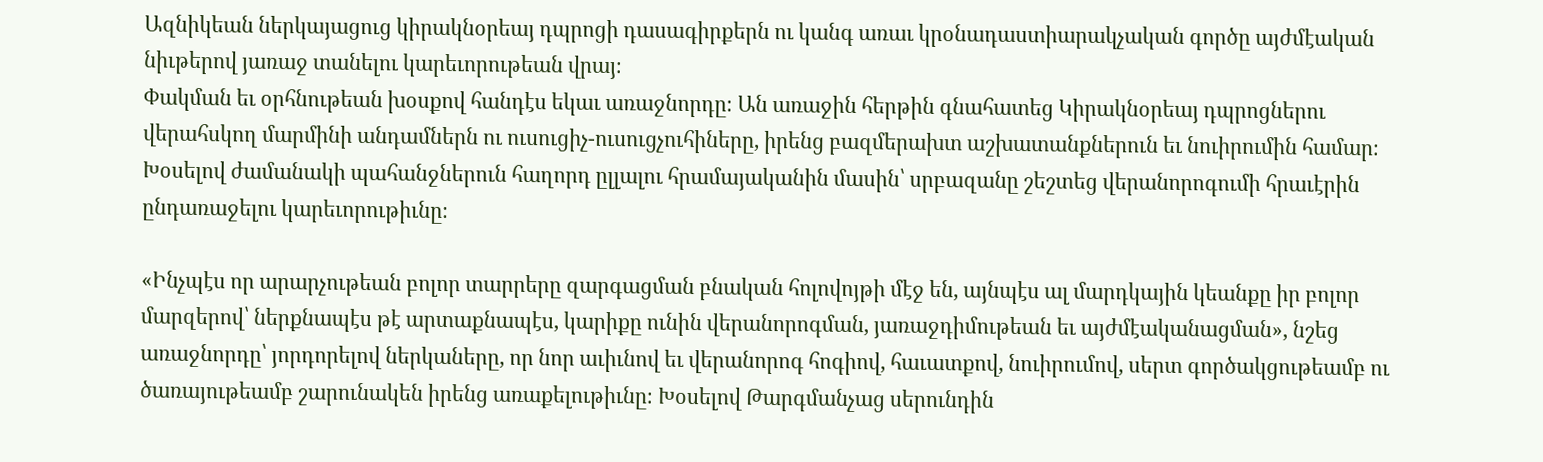Ազնիկեան ներկայացուց կիրակնօրեայ դպրոցի դասագիրքերն ու կանգ առաւ կրօնադաստիարակչական գործը այժմէական նիւթերով յառաջ տանելու կարեւորութեան վրայ։
Փակման եւ օրհնութեան խօսքով հանդէս եկաւ առաջնորդը։ Ան առաջին հերթին գնահատեց Կիրակնօրեայ դպրոցներու վերահսկող մարմինի անդամներն ու ուսուցիչ-ուսուցչուհիները, իրենց բազմերախտ աշխատանքներուն եւ նուիրումին համար։ Խօսելով ժամանակի պահանջներուն հաղորդ ըլլալու հրամայականին մասին՝ սրբազանը շեշտեց վերանորոգումի հրաւէրին ընդառաջելու կարեւորութիւնը։

«Ինչպէս որ արարչութեան բոլոր տարրերը զարգացման բնական հոլովոյթի մէջ են, այնպէս ալ մարդկային կեանքը իր բոլոր մարզերով՝ ներքնապէս թէ արտաքնապէս, կարիքը ունին վերանորոգման, յառաջդիմութեան եւ այժմէականացման», նշեց առաջնորդը՝ յորդորելով ներկաները, որ նոր աւիւնով եւ վերանորոգ հոգիով, հաւատքով, նուիրումով, սերտ գործակցութեամբ ու ծառայութեամբ շարունակեն իրենց առաքելութիւնը։ Խօսելով Թարգմանչաց սերունդին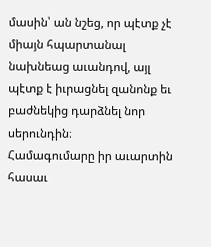մասին՝ ան նշեց, որ պէտք չէ միայն հպարտանալ նախնեաց աւանդով, այլ պէտք է իւրացնել զանոնք եւ բաժնեկից դարձնել նոր սերունդին։
Համագումարը իր աւարտին հասաւ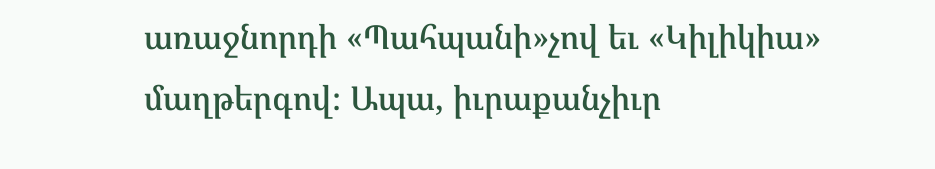առաջնորդի «Պահպանի»չով եւ «Կիլիկիա» մաղթերգով։ Ապա, իւրաքանչիւր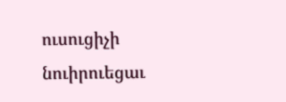ուսուցիչի նուիրուեցաւ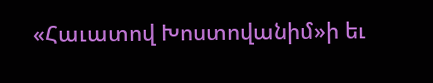«Հաւատով Խոստովանիմ»ի եւ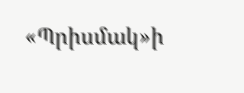«Պրիսմակ»ի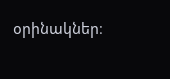օրինակներ։